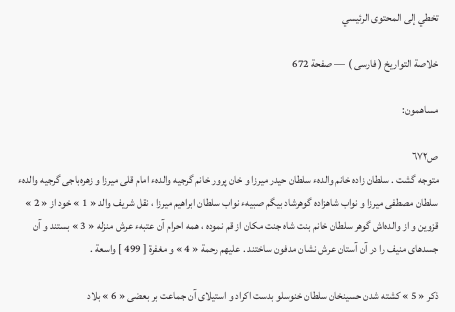تخطي إلى المحتوى الرئيسي

خلاصة التواريخ ( فارسى ) — صفحة 672

مساهمون:

ص٦٧٢
متوجه گشت . سلطان زاده خانم والدهء سلطان حيدر ميرزا و خان پرور خانم گرجيه والدهء امام قلى ميرزا و زهره‌باجى گرجيه والدهء سلطان مصطفى ميرزا و نواب شاهزاده گوهرشاد بيگم صبيهء نواب سلطان ابراهيم ميرزا ، نقل شريف والد « 1 » خود از « 2 » قزوين و از والده‌اش گوهر سلطان خانم بنت شاه جنت مكان از قم نموده ، همه احرام آن عتبهء عرش منزله « 3 » بستند و آن جسدهاى منيف را در آن آستان عرش نشان مدفون ساختند . عليهم رحمة « 4 » و مغفرة [ 499 ] واسعة .

ذكر « 5 » كشته شدن حسينخان سلطان خنوسلو بدست اكراد و استيلاى آن جماعت بر بعضى « 6 » بلاد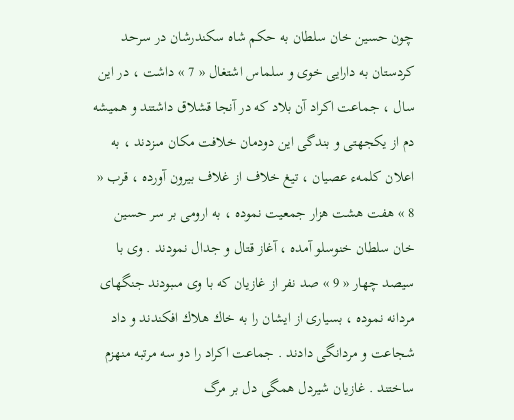چون حسين خان سلطان به حكم شاه سكندرشان در سرحد كردستان به دارايى خوى و سلماس اشتغال « 7 » داشت ، در اين سال ، جماعت اكراد آن بلاد كه در آنجا قشلاق داشتند و هميشه دم از يكجهتى و بندگى اين دودمان خلافت مكان مىزدند ، به اعلان كلمهء عصيان ، تيغ خلاف از غلاف بيرون آورده ، قرب « 8 » هفت هشت هزار جمعيت نموده ، به ارومى بر سر حسين خان سلطان خنوسلو آمده ، آغاز قتال و جدال نمودند . وى با سيصد چهار « 9 » صد نفر از غازيان كه با وى مىبودند جنگهاى مردانه نموده ، بسيارى از ايشان را به خاك هلاك افكندند و داد شجاعت و مردانگى دادند . جماعت اكراد را دو سه مرتبه منهزم ساختند . غازيان شيردل همگى دل بر مرگ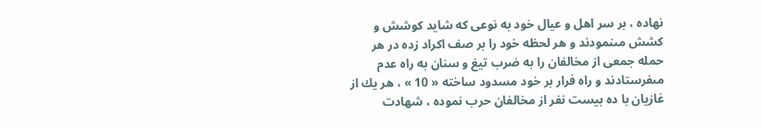نهاده ، بر سر اهل و عيال خود به نوعى كه شايد كوشش و كشش مىنمودند و هر لحظه خود را بر صف اكراد زده در هر حمله جمعى از مخالفان را به ضرب تيغ و سنان به راه عدم مىفرستادند و راه فرار بر خود مسدود ساخته « 10 » ، هر يك از غازيان با ده بيست نفر از مخالفان حرب نموده ، شهادت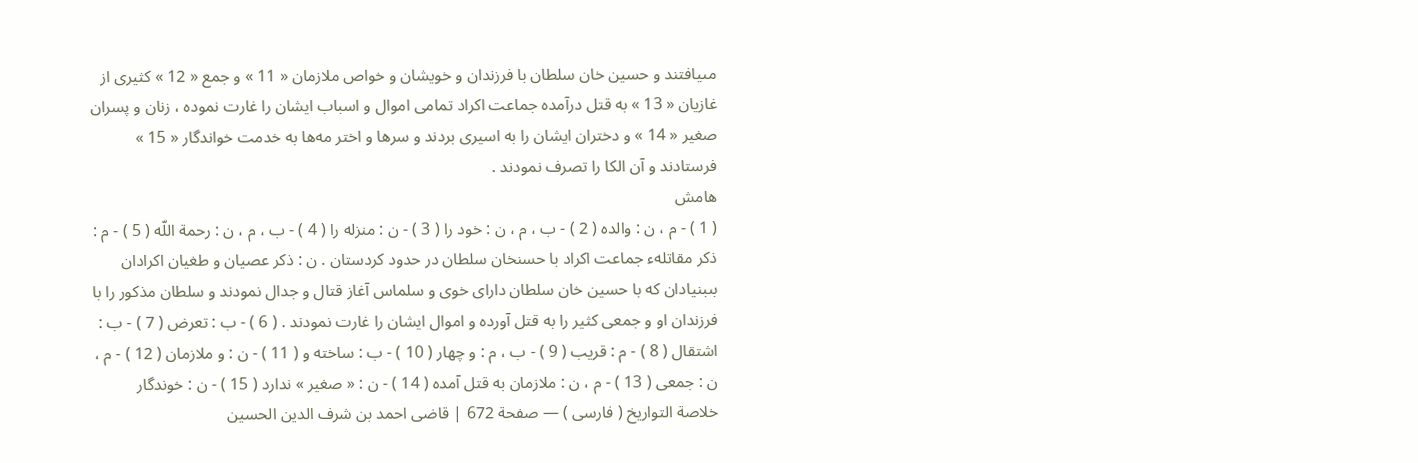مىيافتند و حسين خان سلطان با فرزندان و خويشان و خواص ملازمان « 11 » و جمع « 12 » كثيرى از غازيان « 13 » به قتل درآمده جماعت اكراد تمامى اموال و اسباب ايشان را غارت نموده ، زنان و پسران صغير « 14 » و دختران ايشان را به اسيرى بردند و سرها و اختر مه‌ها به خدمت خواندگار « 15 » فرستادند و آن الكا را تصرف نمودند .
هامش
( 1 ) - م ، ن : والده ( 2 ) - ب ، م ، ن : خود را ( 3 ) - ن : منزله را ( 4 ) - ب ، م ، ن : رحمة اللّه ( 5 ) - م : ذكر مقاتلهء جماعت اكراد با حسنخان سلطان در حدود كردستان . ن : ذكر عصيان و طغيان اكرادان بىبنيادان كه با حسين خان سلطان داراى خوى و سلماس آغاز قتال و جدال نمودند و سلطان مذكور را با فرزندان او و جمعى كثير را به قتل آورده و اموال ايشان را غارت نمودند . ( 6 ) - ب : تعرض ( 7 ) - ب : اشتقال ( 8 ) - م : قريب ( 9 ) - ب ، م : و چهار ( 10 ) - ب : ساخته و ( 11 ) - ن : و ملازمان ( 12 ) - م ، ن : جمعى ( 13 ) - م ، ن : ملازمان به قتل آمده ( 14 ) - ن : « صغير » ندارد ( 15 ) - ن : خوندگار
خلاصة التواريخ ( فارسى ) — صفحة 672 | قاضى احمد بن شرف الدين الحسين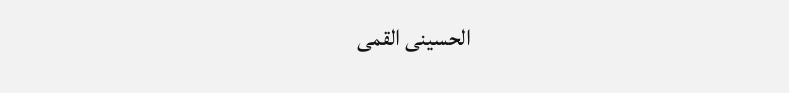الحسينى القمى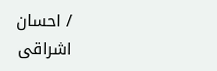/ احسان اشراقى